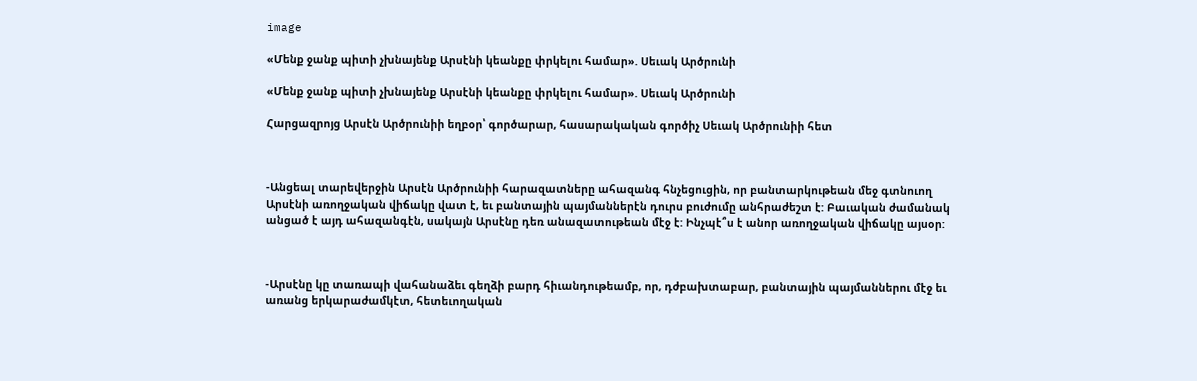image

«Մենք ջանք պիտի չխնայենք Արսէնի կեանքը փրկելու համար». Սեւակ Արծրունի

«Մենք ջանք պիտի չխնայենք Արսէնի կեանքը փրկելու համար». Սեւակ Արծրունի

Հարցազրոյց Արսէն Արծրունիի եղբօր՝ գործարար, հասարակական գործիչ Սեւակ Արծրունիի հետ



-Անցեալ տարեվերջին Արսէն Արծրունիի հարազատները ահազանգ հնչեցուցին, որ բանտարկութեան մեջ գտնուող Արսէնի առողջական վիճակը վատ է, եւ բանտային պայմաններէն դուրս բուժումը անհրաժեշտ է: Բաւական ժամանակ  անցած է այդ ահազանգէն, սակայն Արսէնը դեռ անազատութեան մէջ է: Ինչպէ՞ս է անոր առողջական վիճակը այսօր:



-Արսէնը կը տառապի վահանաձեւ գեղձի բարդ հիւանդութեամբ, որ, դժբախտաբար, բանտային պայմաններու մէջ եւ առանց երկարաժամկէտ, հետեւողական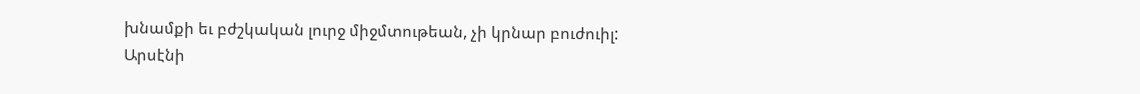խնամքի եւ բժշկական լուրջ միջմտութեան, չի կրնար բուժուիլ: Արսէնի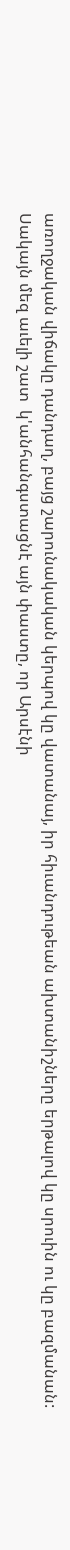առողջական վիճակը դանդաղ, բայց շարունակական կերպով կը վատանայ, իր հիւանդութեան ախտանիշները երթալով կը սրուին ու կը բազմանան: Սակայն մեզ աւելի շատ  կ'անհանգստացնէ այն փաստը, որ Արսէնի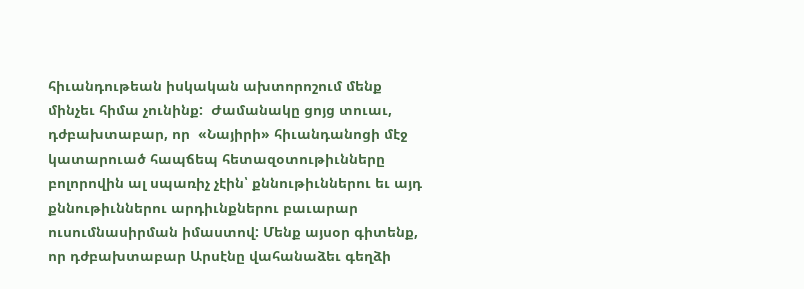հիւանդութեան իսկական ախտորոշում մենք մինչեւ հիմա չունինք:  Ժամանակը ցոյց տուաւ, դժբախտաբար, որ  «Նայիրի» հիւանդանոցի մէջ կատարուած հապճեպ հետազօտութիւնները բոլորովին ալ սպառիչ չէին՝ քննութիւններու եւ այդ քննութիւններու արդիւնքներու բաւարար ուսումնասիրման իմաստով: Մենք այսօր գիտենք, որ դժբախտաբար Արսէնը վահանաձեւ գեղձի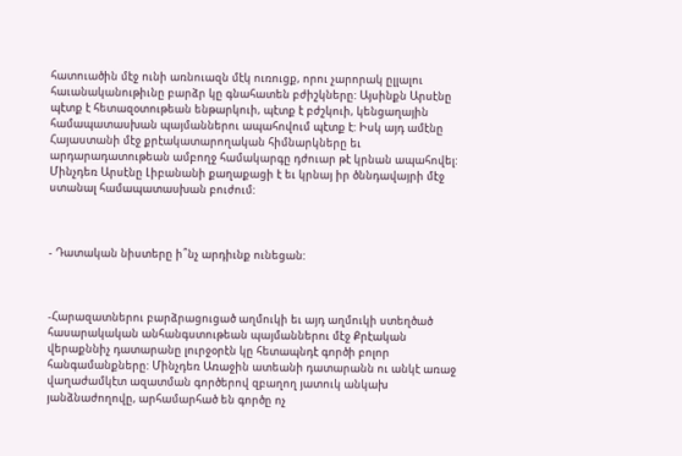հատուածին մէջ ունի առնուազն մէկ ուռուցք, որու չարորակ ըլլալու հաւանականութիւնը բարձր կը գնահատեն բժիշկները: Այսինքն Արսէնը պէտք է հետազօտութեան ենթարկուի, պէտք է բժշկուի, կենցաղային համապատասխան պայմաններու ապահովում պէտք է: Իսկ այդ ամէնը Հայաստանի մէջ քրէակատարողական հիմնարկները եւ արդարադատութեան ամբողջ համակարգը դժուար թէ կրնան ապահովել: Մինչդեռ Արսէնը Լիբանանի քաղաքացի է եւ կրնայ իր ծննդավայրի մէջ ստանալ համապատասխան բուժում:



- Դատական նիստերը ի՞նչ արդիւնք ունեցան:



-Հարազատներու բարձրացուցած աղմուկի եւ այդ աղմուկի ստեղծած հասարակական անհանգստութեան պայմաններու մէջ Քրէական վերաքննիչ դատարանը լուրջօրէն կը հետապնդէ գործի բոլոր հանգամանքները: Մինչդեռ Առաջին ատեանի դատարանն ու անկէ առաջ վաղաժամկէտ ազատման գործերով զբաղող յատուկ անկախ յանձնաժողովը, արհամարհած են գործը ոչ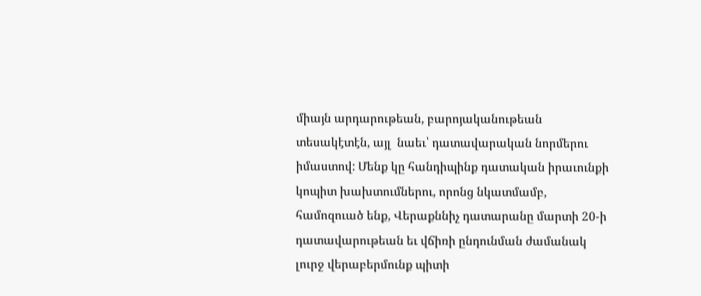միայն արդարութեան, բարոյականութեան տեսակէտէն, այլ  նաեւ՝ դատավարական նորմերու իմաստով: Մենք կը հանդիպինք դատական իրաւունքի կոպիտ խախտումներու, որոնց նկատմամբ, համոզուած ենք, Վերաքննիչ դատարանը մարտի 20-ի դատավարութեան եւ վճիռի ընդունման ժամանակ լուրջ վերաբերմունք պիտի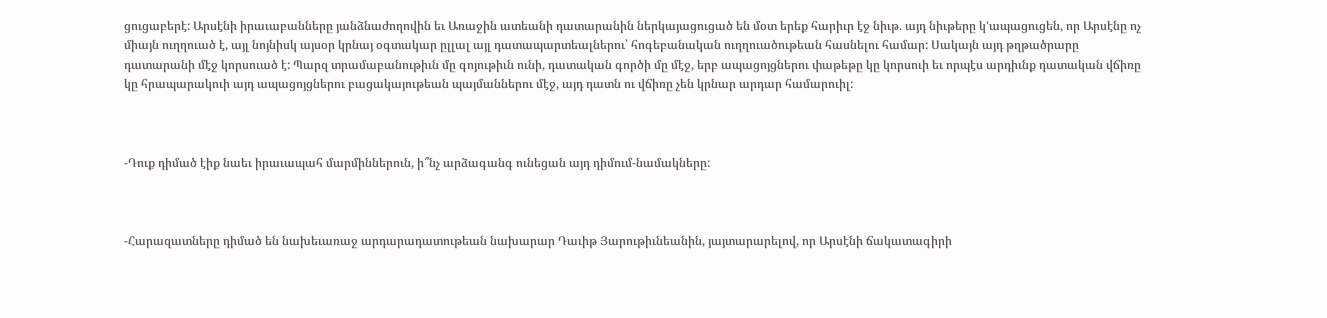ցուցաբերէ: Արսէնի իրաւաբանները յանձնաժողովին եւ Առաջին ատեանի դատարանին ներկայացուցած են մօտ երեք հարիւր էջ նիւթ. այդ նիւթերը կ'ապացուցեն, որ Արսէնը ոչ միայն ուղղուած է, այլ նոյնիսկ այսօր կրնայ օգտակար ըլլալ այլ դատապարտեալներու՝ հոգեբանական ուղղուածութեան հասնելու համար: Սակայն այդ թղթածրարը դատարանի մէջ կորսուած է: Պարզ տրամաբանութիւն մը գոյութիւն ունի, դատական գործի մը մէջ, երբ ապացոյցներու փաթեթը կը կորսուի եւ որպէս արդիւնք դատական վճիռը կը հրապարակուի այդ ապացոյցներու բացակայութեան պայմաններու մէջ, այդ դատն ու վճիռը չեն կրնար արդար համարուիլ:



-Դուք դիմած էիք նաեւ իրաւապահ մարմիններուն, ի՞նչ արձագանգ ունեցան այդ դիմում-նամակները:



-Հարազատները դիմած են նախեւառաջ արդարադատութեան նախարար Դաւիթ Յարութիւնեանին, յայտարարելով, որ Արսէնի ճակատագիրի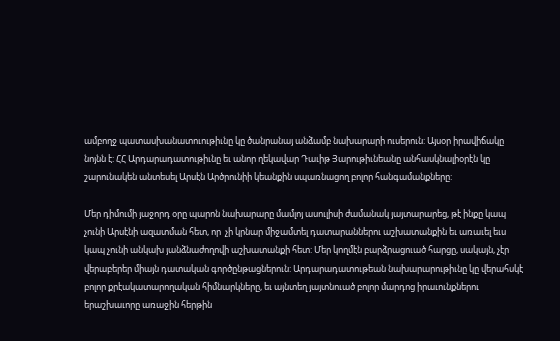ամբողջ պատասխանատուութիւնը կը ծանրանայ անձամբ նախարարի ուսերուն: Այսօր իրավիճակը նոյնն է: ՀՀ Արդարադատութիւնը եւ անոր ղեկավար Դաւիթ Յարութիւնեանը անհասկնալիօրէն կը շարունակեն անտեսել Արսէն Արծրունիի կեանքին սպառնացող բոլոր հանգամանքները:

Մեր դիմումի յաջորդ օրը պարոն նախարարը մամլոյ ասուլիսի ժամանակ յայտարարեց, թէ ինքը կապ չունի Արսէնի ազատման հետ, որ  չի կրնար միջամտել դատարաններու աշխատանքին եւ առաւել եւս կապ չունի անկախ յանձնաժողովի աշխատանքի հետ: Մեր կողմէն բարձրացուած հարցը, սակայն, չէր վերաբերեր միայն դատական գործընթացներուն: Արդարադատութեան նախարարութիւնը կը վերահսկէ բոլոր քրէակատարողական հիմնարկները, եւ այնտեղ յայտնուած բոլոր մարդոց իրաւունքներու երաշխաւորը առաջին հերթին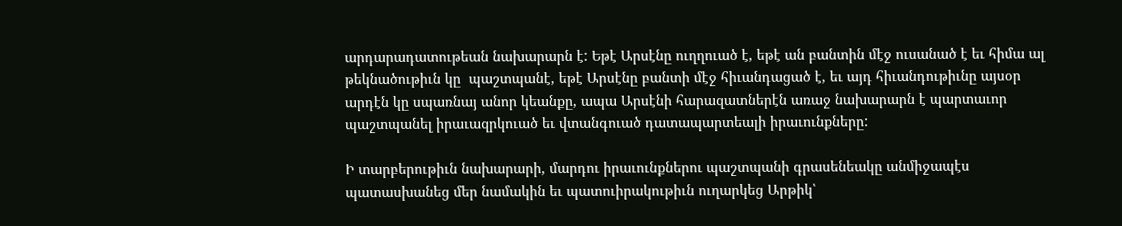արդարադատութեան նախարարն է: Եթէ Արսէնը ուղղուած է, եթէ ան բանտին մէջ ուսանած է եւ հիմա ալ թեկնածութիւն կը  պաշտպանէ, եթէ Արսէնը բանտի մէջ հիւանդացած է, եւ այդ հիւանդութիւնը այսօր արդէն կը սպառնայ անոր կեանքը, ապա Արսէնի հարազատներէն առաջ նախարարն է պարտաւոր  պաշտպանել իրաւազրկուած եւ վտանգուած դատապարտեալի իրաւունքները:

Ի տարբերութիւն նախարարի, մարդու իրաւունքներու պաշտպանի գրասենեակը անմիջապէս պատասխանեց մեր նամակին եւ պատուիրակութիւն ուղարկեց Արթիկ՝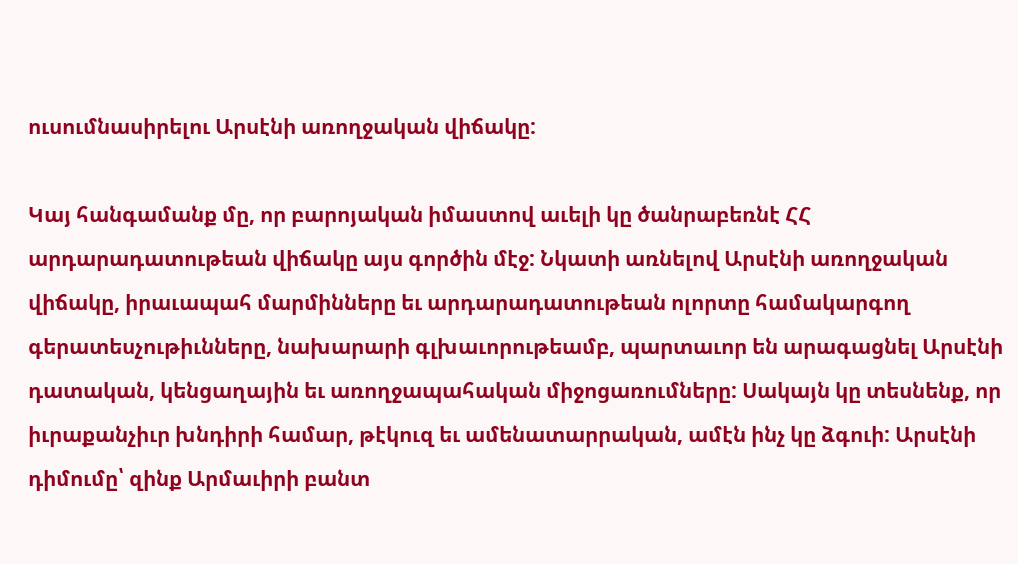ուսումնասիրելու Արսէնի առողջական վիճակը:

Կայ հանգամանք մը, որ բարոյական իմաստով աւելի կը ծանրաբեռնէ ՀՀ արդարադատութեան վիճակը այս գործին մէջ: Նկատի առնելով Արսէնի առողջական վիճակը, իրաւապահ մարմինները եւ արդարադատութեան ոլորտը համակարգող գերատեսչութիւնները, նախարարի գլխաւորութեամբ, պարտաւոր են արագացնել Արսէնի դատական, կենցաղային եւ առողջապահական միջոցառումները: Սակայն կը տեսնենք, որ իւրաքանչիւր խնդիրի համար, թէկուզ եւ ամենատարրական, ամէն ինչ կը ձգուի: Արսէնի դիմումը՝ զինք Արմաւիրի բանտ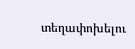տեղափոխելու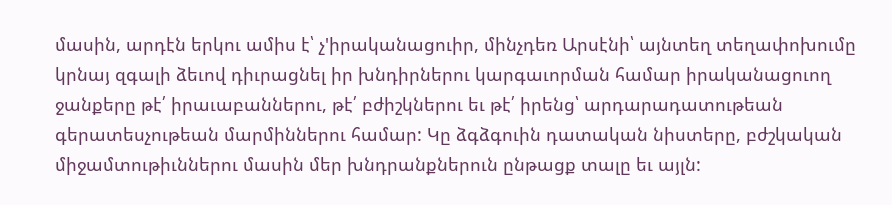մասին, արդէն երկու ամիս է՝ չ'իրականացուիր, մինչդեռ Արսէնի՝ այնտեղ տեղափոխումը կրնայ զգալի ձեւով դիւրացնել իր խնդիրներու կարգաւորման համար իրականացուող ջանքերը թէ՛ իրաւաբաններու, թէ՛ բժիշկներու եւ թէ՛ իրենց՝ արդարադատութեան գերատեսչութեան մարմիններու համար: Կը ձգձգուին դատական նիստերը, բժշկական միջամտութիւններու մասին մեր խնդրանքներուն ընթացք տալը եւ այլն: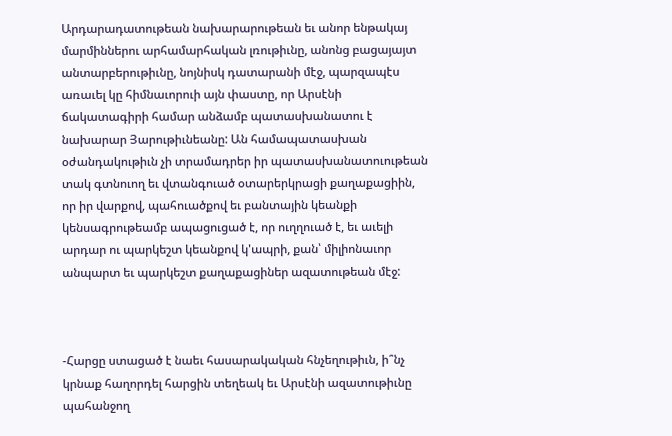Արդարադատութեան նախարարութեան եւ անոր ենթակայ մարմիններու արհամարհական լռութիւնը, անոնց բացայայտ անտարբերութիւնը, նոյնիսկ դատարանի մէջ, պարզապէս առաւել կը հիմնաւորուի այն փաստը, որ Արսէնի ճակատագիրի համար անձամբ պատասխանատու է նախարար Յարութիւնեանը: Ան համապատասխան օժանդակութիւն չի տրամադրեր իր պատասխանատուութեան տակ գտնուող եւ վտանգուած օտարերկրացի քաղաքացիին, որ իր վարքով, պահուածքով եւ բանտային կեանքի կենսագրութեամբ ապացուցած է, որ ուղղուած է, եւ աւելի արդար ու պարկեշտ կեանքով կ'ապրի, քան՝ միլիոնաւոր անպարտ եւ պարկեշտ քաղաքացիներ ազատութեան մէջ:



-Հարցը ստացած է նաեւ հասարակական հնչեղութիւն, ի՞նչ կրնաք հաղորդել հարցին տեղեակ եւ Արսէնի ազատութիւնը պահանջող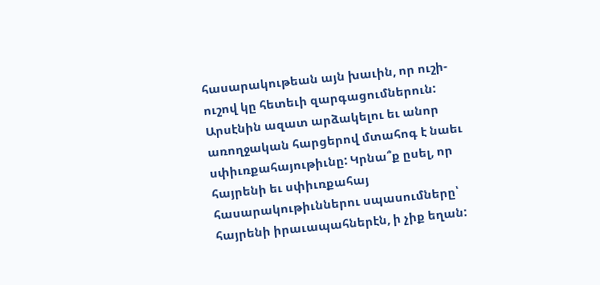հասարակութեան այն խաւին, որ ուշի-ուշով կը հետեւի զարգացումներուն: Արսէնին ազատ արձակելու եւ անոր առողջական հարցերով մտահոգ է նաեւ սփիւռքահայութիւնը: Կրնա՞ք ըսել, որ հայրենի եւ սփիւռքահայ հասարակութիւններու սպասումները՝ հայրենի իրաւապահներէն, ի չիք եղան: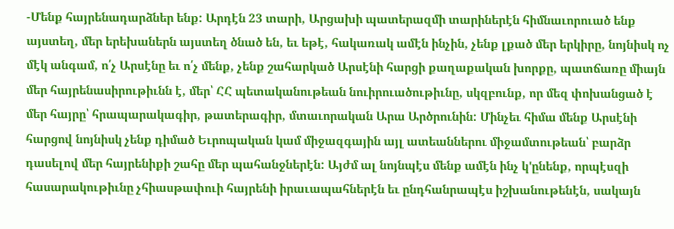-Մենք հայրենադարձներ ենք: Արդէն 23 տարի, Արցախի պատերազմի տարիներէն հիմնաւորուած ենք այստեղ, մեր երեխաներն այստեղ ծնած են, եւ եթէ, հակառակ ամէն ինչին, չենք լքած մեր երկիրը, նոյնիսկ ոչ մէկ անգամ, ո՛չ Արսէնը եւ ո՛չ մենք, չենք շահարկած Արսէնի հարցի քաղաքական խորքը, պատճառը միայն մեր հայրենասիրութիւնն է, մեր՝ ՀՀ պետականութեան նուիրուածութիւնը, սկզբունք, որ մեզ փոխանցած է մեր հայրը՝ հրապարակագիր, թատերագիր, մտաւորական Արա Արծրունին: Մինչեւ հիմա մենք Արսէնի հարցով նոյնիսկ չենք դիմած Եւրոպական կամ միջազգային այլ ատեաններու միջամտութեան՝ բարձր դասելով մեր հայրենիքի շահը մեր պահանջներէն: Այժմ ալ նոյնպէս մենք ամէն ինչ կ'ընենք, որպէսզի հասարակութիւնը չհիասթափուի հայրենի իրաւապահներէն եւ ընդհանրապէս իշխանութենէն, սակայն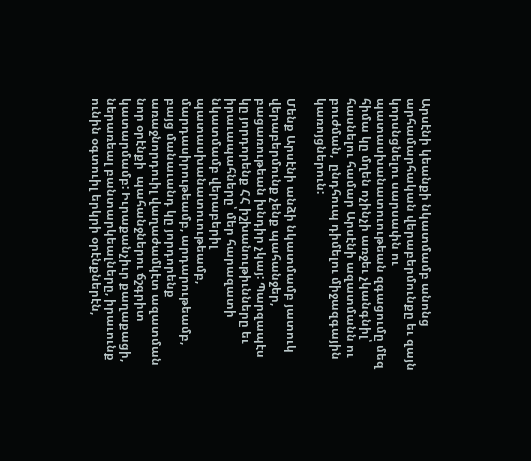Արսէնի կեանքի նկատմամբ անոնց արհամարհական վերաբերմունքը եւ զայն կորսնցնելու սարսափն ու պատասխանատուութեան զգացումը մեզ հիմա կը մղեն ոչինչի առջեւ չկանգնիլ՝  հասնելու համար Արսէնի ազատմանն ու բուժման,  ընդհուպ դիմելու միջազգային կառոյցներուն:

Մենք Արսէնի անձի նկատմամբ յատուկ վերաբերմունք չենք պահանջեր, բացառութեան խնդիր չկայ: Պարզապէս կը յորդորենք ՀՀ իշխանութիւնները եւ իրաւապահները՝ մեր հարազատի նկատմամբ վերաբերիլ պատասխանատուութեամբ, մարդասիրութեամբ, արդարութեամբ, բայց մանաւանդ կը յորդորենք առաջնորդուիլ վաղաժամկէտ ազատման նոր օրէնքի  պահանջներու ճշգրիտ կատարմամբ: Իւրաքանչիւր քաղաքացի, ներառեալ բանտարկեալները, իրաւունք ունին օգտուիլ երկրի օրէնքներէն,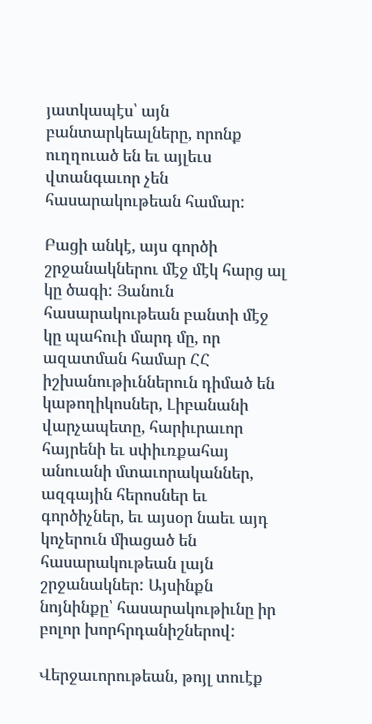յատկապէս՝ այն բանտարկեալները, որոնք ուղղուած են եւ այլեւս վտանգաւոր չեն հասարակութեան համար:

Բացի անկէ, այս գործի շրջանակներու մէջ մէկ հարց ալ կը ծագի: Յանուն հասարակութեան բանտի մէջ կը պահուի մարդ մը, որ ազատման համար ՀՀ իշխանութիւններուն դիմած են կաթողիկոսներ, Լիբանանի վարչապետը, հարիւրաւոր հայրենի եւ սփիւռքահայ անուանի մտաւորականներ, ազգային հերոսներ եւ գործիչներ, եւ այսօր նաեւ այդ կոչերուն միացած են հասարակութեան լայն շրջանակներ: Այսինքն նոյնինքը՝ հասարակութիւնը իր բոլոր խորհրդանիշներով:

Վերջաւորութեան, թոյլ տուէք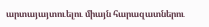արտայայտուելու միայն հարազատներու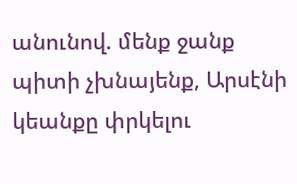անունով. մենք ջանք պիտի չխնայենք, Արսէնի կեանքը փրկելու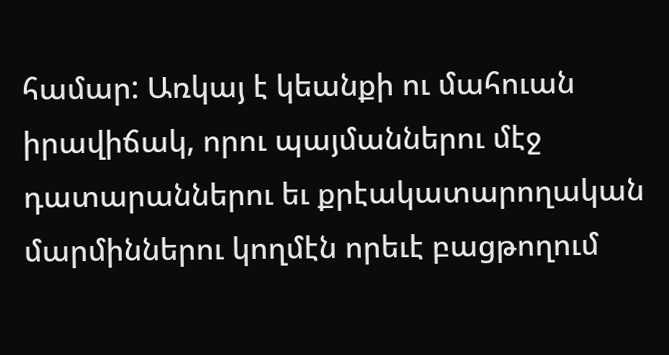համար: Առկայ է կեանքի ու մահուան իրավիճակ, որու պայմաններու մէջ դատարաններու եւ քրէակատարողական մարմիններու կողմէն որեւէ բացթողում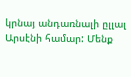կրնայ անդառնալի ըլլալ Արսէնի համար: Մենք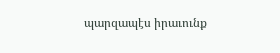պարզապէս իրաւունք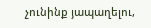չունինք յապաղելու,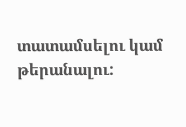տատամսելու կամ թերանալու: